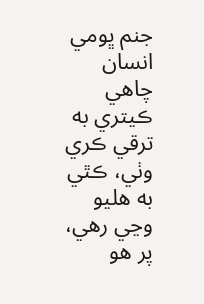جنم ڀومي
انسان چاهي ڪيتري به ترقي ڪري وٺي، ڪٿي به هليو وڃي رهي، پر هو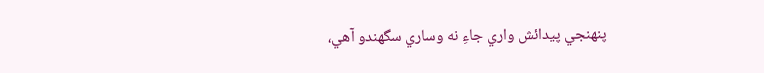پنهنجي پيدائش واري جاءِ نه وساري سگهندو آهي،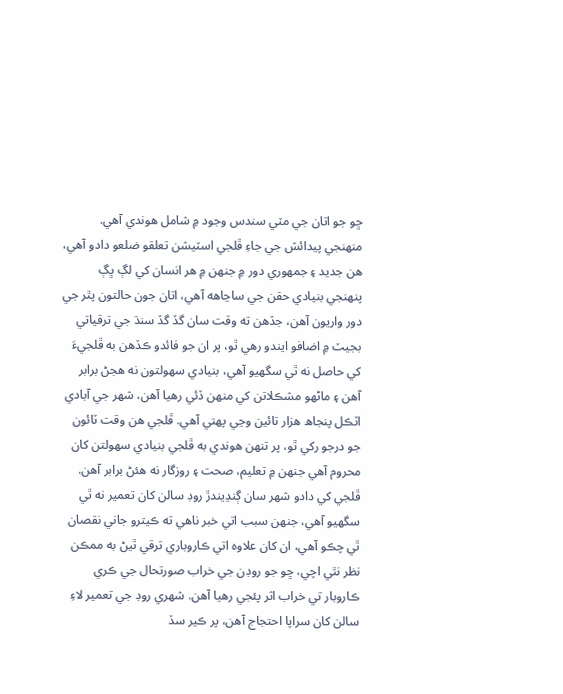ڇو جو اتان جي مٽي سندس وجود ۾ شامل هوندي آهي.
منهنجي پيدائش جي جاءِ ڦلجي اسٽيشن تعلقو ضلعو دادو آهي، هن جديد ۽ جمهوري دور ۾ جنهن ۾ هر انسان کي لڳ ڀڳ پنهنجي بنيادي حقن جي ساڃاهه آهي، اتان جون حالتون پٿر جي دور واريون آهن، جڏهن ته وقت سان گڏ گڏ سنڌ جي ترقياتي بجيٽ ۾ اضافو ايندو رهي ٿو، پر ان جو فائدو ڪڏهن به ڦلجيءَ کي حاصل نه ٿي سگهيو آهي، بنيادي سهولتون نه هجڻ برابر آهن ۽ ماڻهو مشڪلاتن کي منهن ڏئي رهيا آهن، شهر جي آبادي اٽڪل پنجاھ هزار تائين وڃي پهتي آهي. ڦلجي هن وقت ٽائون جو درجو رکي ٿو، پر تنهن هوندي به ڦلجي بنيادي سهولتن کان محروم آهي جنهن ۾ تعليم، صحت ۽ روزگار نه هئڻ برابر آهن. ڦلجي کي دادو شهر سان ڳنڍيندڙ روڊ سالن کان تعمير نه ٿي سگهيو آهي، جنهن سبب اتي خبر ناهي ته ڪيترو جاني نقصان ٿي چڪو آهي، ان کان علاوه اتي ڪاروباري ترقي ٿيڻ به ممڪن نظر نٿي اچي، ڇو جو روڊن جي خراب صورتحال جي ڪري ڪاروبار تي خراب اثر پئجي رهيا آهن. شهري روڊ جي تعمير لاءِ سالن کان سراپا احتجاج آهن، پر ڪير سڏ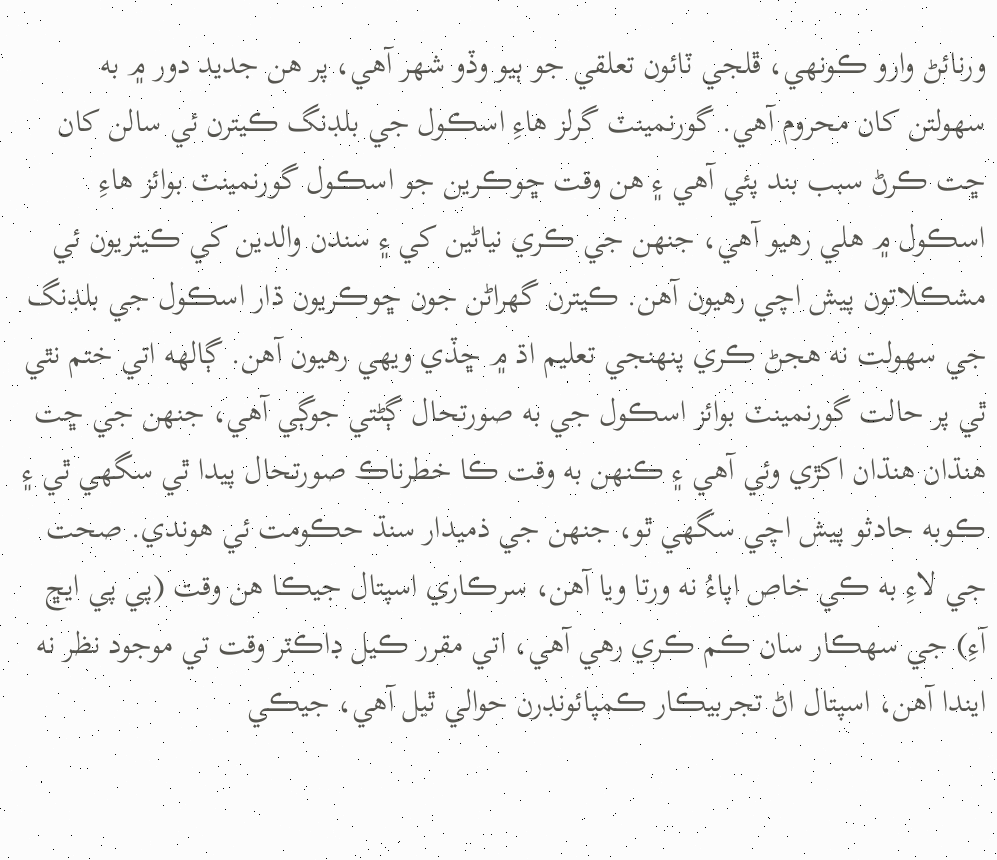ورنائڻ وارو ڪونهي، ڦلجي ٽائون تعلقي جو ٻيو وڏو شهر آهي، پر هن جديد دور ۾ به سهولتن کان محروم آهي. گورنمينٽ گرلز هاءِ اسڪول جي بلڊنگ ڪيترن ئي سالن کان ڇت ڪرڻ سبب بند پئي آهي ۽ هن وقت ڇوڪرين جو اسڪول گورنمينٽ بوائز هاءِ اسڪول ۾ هلي رهيو آهي، جنهن جي ڪري نياڻين کي ۽ سندن والدين کي ڪيتريون ئي مشڪلاتون پيش اچي رهيون آهن. ڪيترن گهراڻن جون ڇوڪريون ڌار اسڪول جي بلڊنگ جي سهولت نه هجڻ ڪري پنهنجي تعليم اڌ ۾ ڇڏي ويهي رهيون آهن. ڳالهه اتي ختم نٿي ٿي پر حالت گورنمينٽ بوائز اسڪول جي به صورتحال ڳڻتي جوڳي آهي، جنهن جي ڇت هنڌان هنڌان اکڙي وئي آهي ۽ ڪنهن به وقت ڪا خطرناڪ صورتحال پيدا ٿي سگهي ٿي ۽ ڪوبه حادثو پيش اچي سگهي ٿو، جنهن جي ذميدار سنڌ حڪومت ئي هوندي. صحت جي لاءِ به ڪي خاص اپاءُ نه ورتا ويا آهن، سرڪاري اسپتال جيڪا هن وقت (پي پي ايڇ آءِ) جي سهڪار سان ڪم ڪري رهي آهي، اتي مقرر ڪيل ڊاڪٽر وقت تي موجود نظر نه ايندا آهن، اسپتال اڻ تجربيڪار ڪمپائونڊرن حوالي ٿيل آهي، جيڪي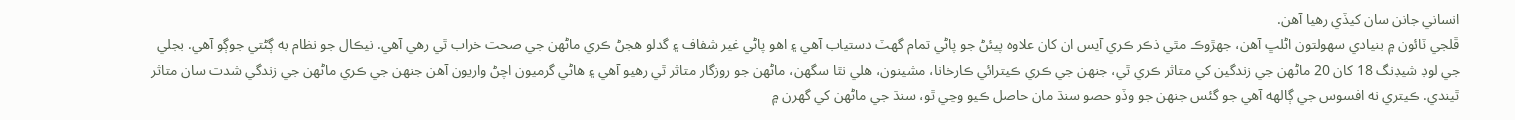انساني جانن سان کيڏي رهيا آهن.
ڦلجي ٽائون ۾ بنيادي سهولتون اڻلڀ آهن، جهڙوڪ مٿي ذڪر ڪري آيس ان کان علاوه پيئڻ جو پاڻي تمام گهٽ دستياب آهي ۽ اهو پاڻي غير شفاف ۽ گدلو هجڻ ڪري ماڻهن جي صحت خراب ٿي رهي آهي. نيڪال جو نظام به ڳڻتي جوڳو آهي. بجلي جي لوڊ شيڊنگ 18 کان 20 ماڻهن جي زندگين کي متاثر ڪري ٿي، جنهن جي ڪري ڪيترائي ڪارخانا، مشينون، هلي نٿا سگهن، ماڻهن جو روزگار متاثر ٿي رهيو آهي ۽ هاڻي گرميون اچڻ واريون آهن جنهن جي ڪري ماڻهن جي زندگي شدت سان متاثر ٿيندي. ڪيتري نه افسوس جي ڳالهه آهي جو گئس جنهن جو وڏو حصو سنڌ مان حاصل ڪيو وڃي ٿو، سنڌ جي ماڻهن کي گهرن ۾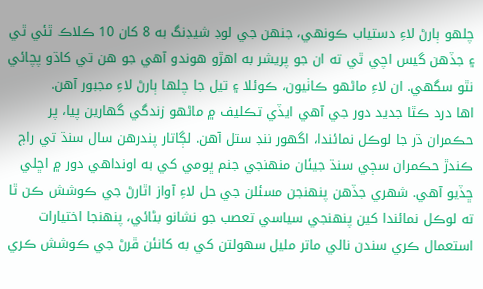چلهو ٻارڻ لاءِ دستياب ڪونهي، جنهن جي لوڊ شيڊنگ به 8 کان 10 ڪلاڪ ٿئي ٿي ۽ جڏهن گيس اچي ٿي ته ان جو پريشر به اهڙو هوندو آهي جو هن تي کاڌو پچائي نٿو سگهي. ان لاءِ ماڻهو ڪاٺيون، ڪوئلا ۽ تيل جا چلها ٻارڻ لاءِ مجبور آهن.
اها درد ڪٿا جديد دور جي آهي ايڏي تڪليف ۾ ماڻهو زندگي گهارين پيا، پر حڪمران ڌر جا لوڪل نمائندا، اگهور ننڊ ستل آهن. لڳاتار پندرهن سال سنڌ تي راڄ ڪندڙ حڪمران سڄي سنڌ جيئان منهنجي جنم ڀومي کي به اونداهي دور ۾ اڇلي ڇڏيو آهي. شهري جڏهن پنهنجن مسئلن جي حل لاءِ آواز اٿارڻ جي ڪوشش ڪن ٿا ته لوڪل نمائندا کين پنهنجي سياسي تعصب جو نشانو بڻائي، پنهنجا اختيارات استعمال ڪري سندن نالي ماتر مليل سهولتن کي به کانئن ڦرڻ جي ڪوشش ڪري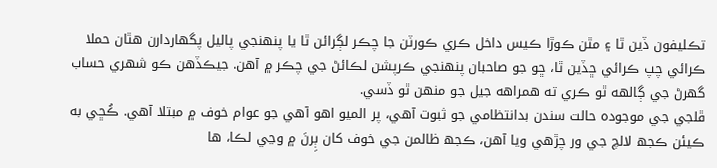تڪليفون ڏين ٿا ۽ مٿن ڪوڙا ڪيس داخل ڪري ڪورٽن جا چڪر لڳرائن ٿا يا پنهنجي پاليل پگهاردارن هٿان حملا ڪرائي چپ ڪرائي ڇڏين ٿا، ڇو جو صاحبان پنهنجي ڪرپشن لڪائڻ جي چڪر ۾ آهن. جيڪڏهن ڪو شهري حساب گهرڻ جي ڳالهه ٿو ڪري ته همراهه جيل جو منهن ٿو ڏسي.
ڦلجي جي موجوده حالت سندن بدانتظامي جو ثبوت آهي، پر الميو اهو آهي جو عوام خوف ۾ مبتلا آهي. ڪُڇي به ڪيئن ڪجھ لالچ جي ور چڙهي ويا آهن، ڪجھ ظالمن جي خوف کان ٻِرنَ ۾ وڃي لڪا، ها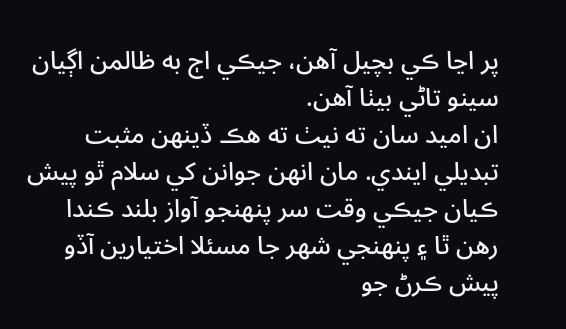پر اڃا ڪي بچيل آهن، جيڪي اڄ به ظالمن اڳيان سينو تاڻي بيٺا آهن.
ان اميد سان ته نيٺ ته هڪ ڏينهن مثبت تبديلي ايندي. مان انهن جوانن کي سلام ٿو پيش ڪيان جيڪي وقت سر پنهنجو آواز بلند ڪندا رهن ٿا ۽ پنهنجي شهر جا مسئلا اختيارين آڏو پيش ڪرڻ جو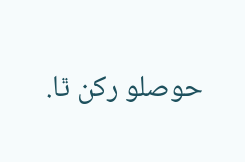حوصلو رکن ٿا.